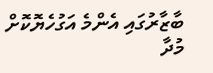ބާޒާރުގައި އެންމެ އަގުހެޔޮކޮށް މުދާ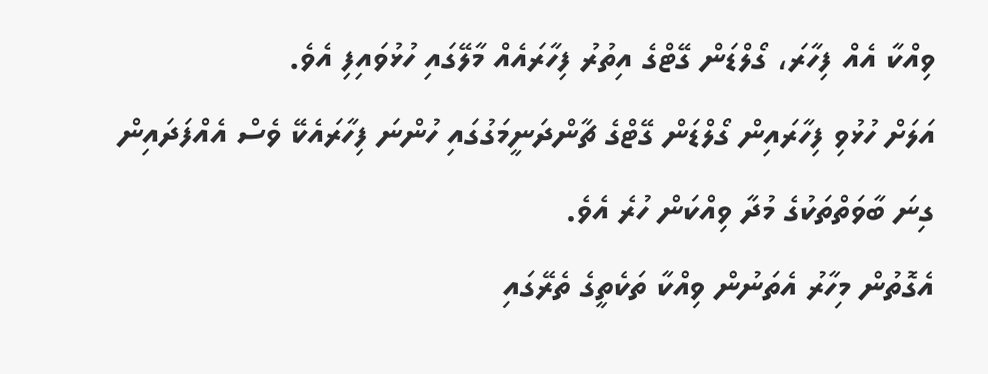ވިއްކާ އެއް ފިހާރަ، ގޯލްޑަން ގޭޓްގެ އިތުރު ފިހާރައެއް މާލޭގައި ހުޅުވައިފި އެވެ.
އަލަށް ހުޅުވި ފިހާރައިން ގޯލްޑަން ގޭޓްގެ ޗާންދަނީމަގުގައި ހުންނަ ފިހާރައެކޭ ވެސް އެއްފަދައިން ގިނަ ބާވަތްތަކުގެ މުދާ ވިއްކަން ހުރެ އެވެ.
އެގޮތުން މިހާރު އެތަނުން ވިއްކާ ތަކެތީގެ ތެރޭގައި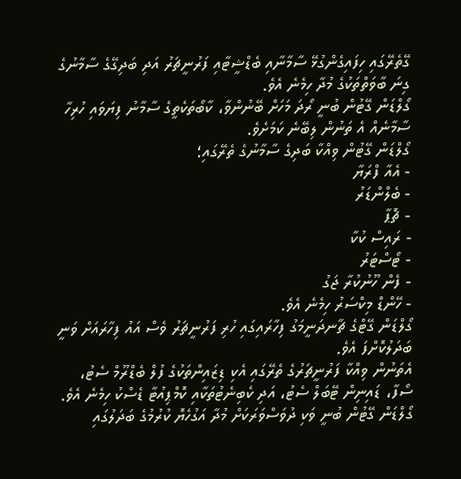ގޭތެރޭގައި ހިފައިގެންގުޅޭ ސާމާނާއި ބެޑްޝީޓާއި ފަރުނީޗަރު އަދި ބަދިގޭގެ ސާމާނުގެ ގިނަ ބާވަތްތަކުގެ މުދާ ހިމެނެ އެވެ.
ގޯލްޑަން ގޭޓުން ބުނީ ރޯދަ މަހަށް ބޭނުންވާ، ކާބޯތަކެތީގެ ސާމާނު ފިޔަވައި ހުރިހާ ސާމާނެއް އެ ތަނުން ލިބޭނެ ކަމަށެވެ.
ގޯލްޑަން ގޭޓުން ވިއްކާ ބަދިގެ ސާމާނުގެ ތެރޭގައި؛
- އެއާ ފްރަޔާ
- ބެލްންޑަރު
- ޗޮޕާ
- ރައިސް ކުކާ
- ޓޯސްޓަރު
- ފެން ހޫނުކުރާ ޖަގު
- ހޭންޑް މިކްސަރު ހިމެނެ އެވެ.
ގޯލްޑަން ގޭޓްގެ ޗާނދަނީމަގު ފިހާރައިގައި ހުރި ފަރުނީޗަރު ވެސް އައު ފިހާރައަށް ވަނީ ބަދަލުކޮށްފަ އެވެ.
އެތަނުން ވިއްކާ ފަރުނީޗަރުގެ ތެރޭގައި އެކި ޑިޒައިންތަކުގެ ފުލް ބެޑްރޫމް ސެޓު، ސޯފާ، ޑައިނިން ޓޭބަލް ސެޓު، އަދި ކެބިނެޓުތަކާއި ކޮމްޕިއުޓާ ޑެސްކު ހިމެނެ އެވެ.
ގޯލްޑަން ގޭޓުން ބުނީ ވަކި ދުވަސްވަރަކަށް މުދާ އަގުހެޔޮ ކުރުމުގެ ބަދަލުގައި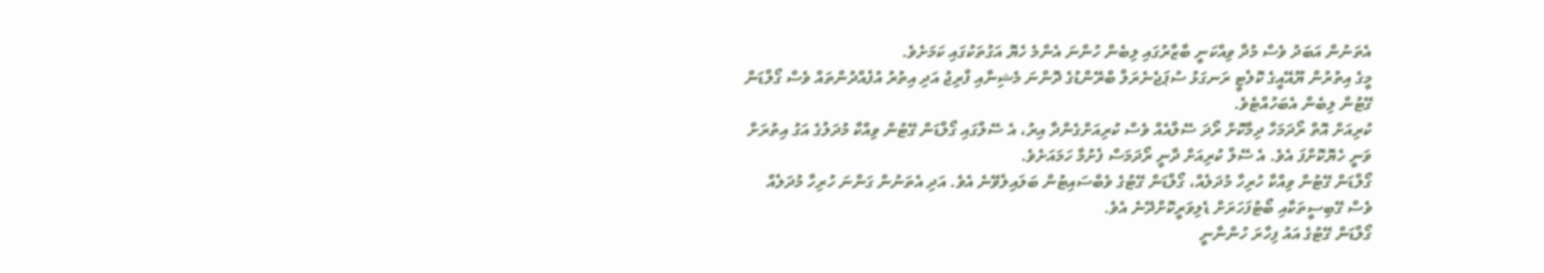އެތަނުން އަބަދު ވެސް މުދާ ވިއްކަނީ ބާޒާރުގައި ލިބެން ހުންނަ އެންމެ ހެޔޮ އަގުތަކުގައި ކަމަށެވެ.
މީގެ އިތުރުން ޔޫއޭއީގެ ކޮލެޓީ ރަނގަޅު ސުޕަޖެނެރަލް ބްރޭންޑުގެ ދޮންނަ މެޝިނާއި ފްރިޖު އަދި އިތުރު އުފެއްދުންތައް ވެސް ގޯލްޑަން ގޭޓުން ލިބެން އެބަހުއްޓެވެ.
ކުރިއަށް އޮތް ރޯދަމަހާ ދިމާކޮށް ރޯދަ ސޭލްއެއް ވެސް ކުރިއަށްގެންދާ އިރު، އެ ސޭލްގައި ގޯލްޑަން ގޭޓުން ވިއްކާ މުދަލުގެ އަގު އިތުރަށް ވަނީ ހެޔޮކޮށްފަ އެވެ. އެ ސޭލް ކުރިއަށް ދާނީ ރޯދަމަސް ފެށުމާ ހަމައަށެވެ.
ގޯލްޑަން ގޭޓުން ވިއްކާ ހުރިހާ މުދަލެއް، ގޯލްޑަން ގޭޓުގެ ވެބްސައިޓުން ބަލައިލެވޭނެ އެވެ. އަދި އެތަނުން ގަންނަ ހުރިހާ މުދަލެއް ވެސް ގޭބިސީތަކާއި ބޯޓުފަހަރަށް ޑެލިވަރީކޮށްދޭނެ އެވެ.
ގޯލްޑަން ގޭޓުގެ އައު ފިހާރަ ހުންނާނީ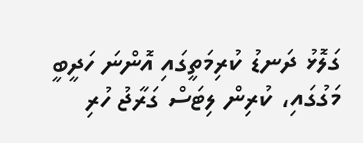ގަލޮޅު ދަނޑު ކުރިމަތީގައި އޮންނަ ހަދީބީ މަގުގައި، ކުރިން ލިޓަސް ގަރާޖު ހުރި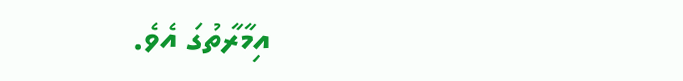އިމާރާތުގަ އެވެ.